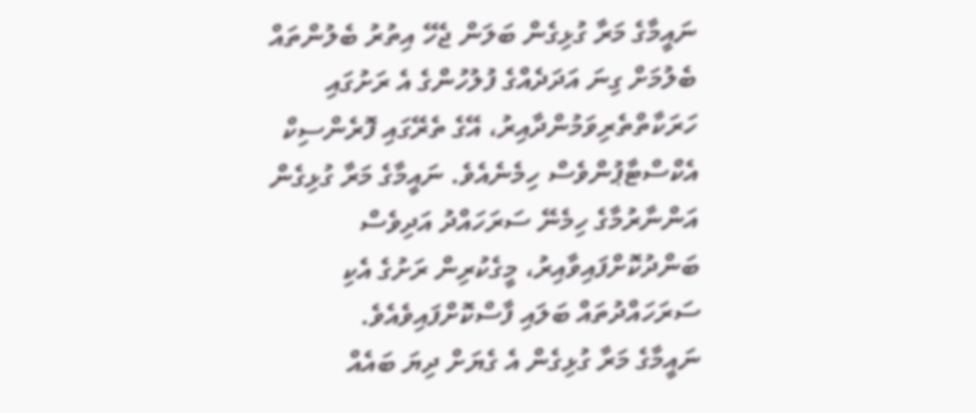ނައީމާގެ މަރާ ގުޅިގެން ބަލަން ޖެހޭ އިތުރު ބެލުންތައް ބެލުމަށް ގިނަ އަދަދެއްގެ ފުލުހުންގެ އެ ރަށުގައި ހަރަކާތްތެރިވަމުންދާއިރު، އޭގެ ތެރޭގައި ފޮރެންސިކް އެކްސްޓާޕުންވެސް ހިމެނެއެވެ. ނައީމާގެ މަރާ ގުޅިގެން އަންނާރުމާގެ ހިމެނޭ ސަރަހައްދު އަދިވެސް ބަންދުކޮށްފައިވާއިރު، މީގެކުރިން ރަށުގެ އެކި ސަރަހައްދުތައް ބަލައި ފާސްކޮށްފައިވެއެވެ.
ނައީމާގެ މަރާ ގުޅިގެން އެ ގެޔަށް ދިޔަ ބައެއް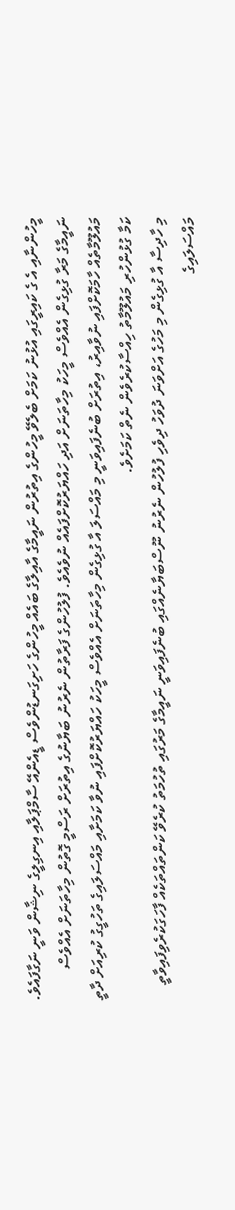މީހުންނާއި އެ ގެ ކައިރީގައި އުޅުނު ކަމަށް ބެލެވޭ މީހުންގެ އިތުރުން ނައީމާގެ އާއިލާގެ ބައެއް މީހުންގެ ހަށިގަނޑުންވެސް ޑީއެންއޭ ސާމްޕަލާއި އިނގިލީގެ ނިޝާން ވަނީ ނަގާފައެވެ.
ނައީމާގެ މަރާ ގުޅިގެން އެއްވެސް މީހަކު މިހާތަނަށް އަދި ހައްޔަރުކޮށްފައެއް ނުވެއެވެ. ފުލުހުންގެ ފަރާތުން ނެރުނު ބަޔާނުގެ އިތުރަށް ރަސްމީ ގޮތުން މިހާތަނަށް އެއްވެސް މައުލޫމާތެއް ހާމަކޮށްފައި ނުވާއިރު، އިތުރަށް ބުނެފައިވަނީ މި މައްސަލަ އާ ގުޅިގެން މިހާތަނަށް އެއްވެސް މީހަކު ހައްޔަރުކޮށްފައި ނުވާ ކަމަށާއި މައްސަލައިގެ ތަހުގީގު ކުރިއަށް ދާތީ ކަމާ ގުޅުންހުރި މައުލޫމާތު ހިއްސާކުރެވެން ނެތް ކަމަށެވެ.
މި ހާދިސާ އާ ގުޅިގެން މި މަހުގެ އަށްވަނަ ދުވަހު ދިވެހި ފުލުހުން ނެރުނު ނޫސްބަޔާނެއްގައި ބުނެފައިވަނީ ނައީމާގެ މަރުގައި ތުހުމަތު ކުރެވޭ ކަންތައްތަކެއް ފާހަގަކުރެވިފައިވާތީ މައްސަލައިގެ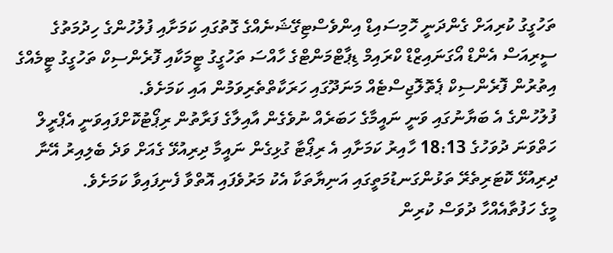ތަހުގީގު ކުރިއަށް ގެންދަނީ ހޮމިސައިޑް އިންވެސްޓިގޭޝަނެއްގެ ގޮތުގައި ކަމަށާއި ފުލުހުންގެ ހިދުމަތުގެ ސީރިއަސް އެންޑް އޯގަނައިޒްޑް ކްރައިމް ޑިޕާޓްމަންޓްގެ ހާއްސަ ތަހުގީގު ޓީމަކާއި ފޮރެންސިކް ތަހުގީގު ޓީމެއްގެ އިތުރުން ފޮރެންސިކް ޕެތޮލޮޖިސްޓެއް މަނަދޫގައި ހަރަކާތްތެރިވަމުން އައި ކަމަށެވެ.
ފުލުހުންގެ އެ ބަޔާނުގައި ވަނީ ނައީމާގެ ހަބަރެއް ނުވެގެން އާއިލާގެ ފަރާތުން ރިޕޯޓުކޮށްފައިވަނީ އެޕްރީލް ހަތްވަނަ ދުވަހުގެ 18:13 ހާއިރު ކަމަށާއި އެ ރިޕޯޓާ ގުޅިގެން ނައީމާ ދިރިއުޅޭ ގެއަށް ވަދެ ބެލިއިރު އޭނާ ދިރިއުޅޭ ކޮޓަރިތެރޭ ތަޅުންގަނޑުމަތީގައި އަނިޔާތަކާ އެކު މަރުވެފައި އޮތްވާ ފެނިފައިވާ ކަމަށެވެ.
މީގެ ހަފުތާއެއްހާ ދުވަސް ކުރިން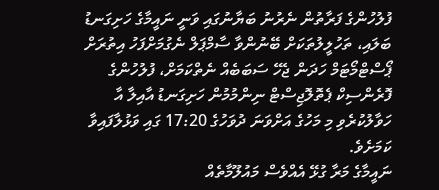ފުލުހުންގެ ފަރާތުން ނެރުނު ބަޔާނުގައި ވަނީ ނައީމާގެ ހަށިގަނޑު ބަލައި، ތަހުލީލުތަކަށް ބޭނުންވާ ސާމްޕަލް ނެގުމަށްފަހު އިތުރަށް ޕޯސްޓްމޯޓަމް ހަދަން ޖެހޭ ސަބަބެއް ނެތްކަމަށް، ފުލުހުންގެ ފޮރެންސިކް ޕެތޮލޮޖިސްޓް ނިންމުމުން ހަށިގަނޑު އާއިލާ އާ ހަވާލުކުރެވި މި މަހުގެ އަށްވަނަ ދުވަހުގެ 17:20 ގައި ވަޅުލާފައިވާ ކަމަށެވެ.
ނައީމާގެ މަރާ ގުޅޭ އެއްވެސް މައުލޫމާތެއް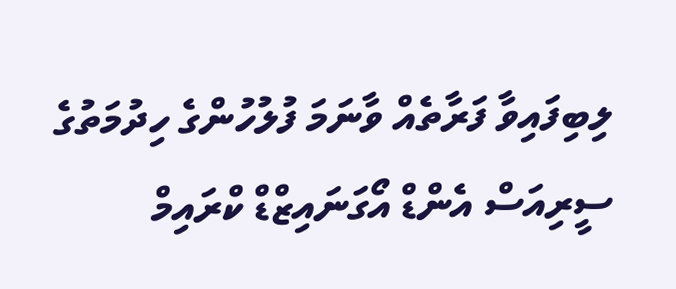ލިބިފައިވާ ފަރާތެއް ވާނަމަ ފުލުހުންގެ ހިދުމަތުގެ ސީރިއަސް އެންޑް އޯގަނައިޒްޑް ކްރައިމް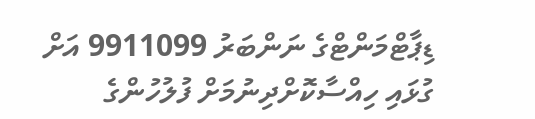ޑިޕާޓްމަންޓްގެ ނަންބަރު 9911099 އަށް ގުޅައި ހިއްސާކޮށްދިނުމަށް ފުލުހުންގެ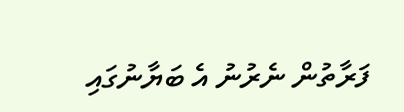ފަރާތުން ނެރުނު އެ ބަޔާނުގައި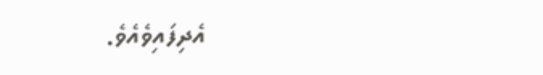އެދިފައިވެއެވެ.